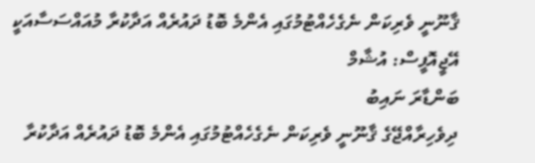ޤާނޫނީ ވެރިކަން ނެގެހެއްޓުމުގައި އެންމެ ބޮޑު ދައުރެއް އަދާކުރާ މުއައްސަސާއަކީ އޭޖީއޮފީސް: އުޝާމް
ބަންޑާރަ ނައިބު
ދިވެހިރާއްޖޭގެ ޤާނޫނީ ވެރިކަން ނެގެހެއްޓުމުގައި އެންމެ ބޮޑު ދައުރެއް އަދާކުރާ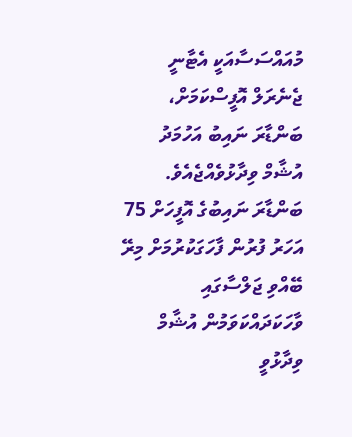މުއައްސަސާއަކީ އެޓާނީ ޖެނެރަލް އޮފީސްކަމަށް، ބަންޑާރަ ނައިބު އަހުމަދު އުޝާމް ވިދާޅުވެއްޖެއެވެ.
ބަންޑާރަ ނައިބުގެ އޮފީހަށް 75 އަހަރު ފުރުން ފާހަގަކުރުމަށް މިރޭ ބޭއްވި ޖަލްސާގައި ވާހަކަދައްކަވަމުން އުޝާމް ވިދާޅުވީ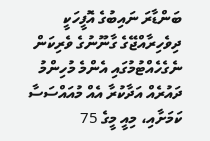ބަންޑާރަ ނައިބުގެ އޮފީހަކީ ދިވެހިރާއްޖޭގެ ގާނޫނުގެ ވެރިކަން ނެގެހެއްޓުމުގައި އެންމެ މުހިންމު ދައުރެއް އަދާކުރާ އެއް މުއައްސަސާ ކަމަށާއި، މިއީ މީގެ 75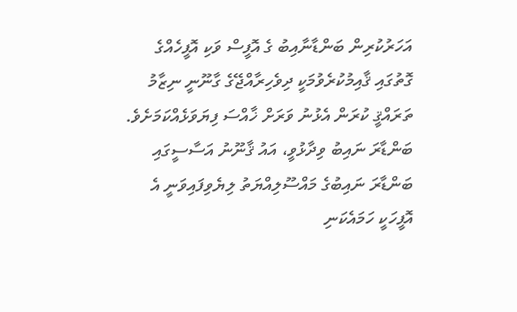އަހަރުކުރިން ބަންޑާނާއިބު ގެ އޮފީސް ވަކި އޮފީހެއްގެ ގޮތުގައި ޤާއިމުކުރެވުމަކީ ދިވެހިރާއްޖޭގެ ގާނޫނީ ނިޒާމު ތަރައްޤީ ކުރަން އެޅުނު ވަރަށް ޚާއްސަ ފިޔަވަޅެއްކަމަށެވެ.
ބަންޑާރަ ނައިބު ވިދާޅުވީ، އައު ޤާނޫނު އަސާސީގައި ބަންޑާރަ ނައިބުގެ މައްސޫލިއްޔަތު ލިޔެވިފައިވަނީ އެ އޮފީހަކީ ހަމައެކަނި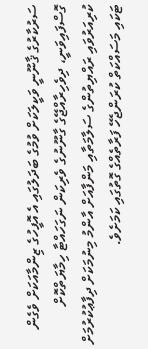ސަރުކާރުގެ ޤާނޫނީ ވަކީލަކަށް ވުމުގެ ބަދަލުގައި އެ އޮފީހުގެ ޒިންމާއަކަށް ވެގެން ގޮސްފައިވަނީ، ދިވެހިރާއްޖޭގެ ގާނޫނުގެ ވެރިކަން ނަގަހައްޓާ ހިމާޔަތްކޮށް ކުރިއަރުވައި ރައްޔިތުންގެ ސަލާމަތާއި މަންފާއަށް އާންމު މިނުމަކަށް ދިފާޢުކުރުމަށް ޓަކައި މަސައްކަތް ކުރަންޖެހޭ ފަރާތެއްގެ ގޮތުގައި ކަމަށެވެ.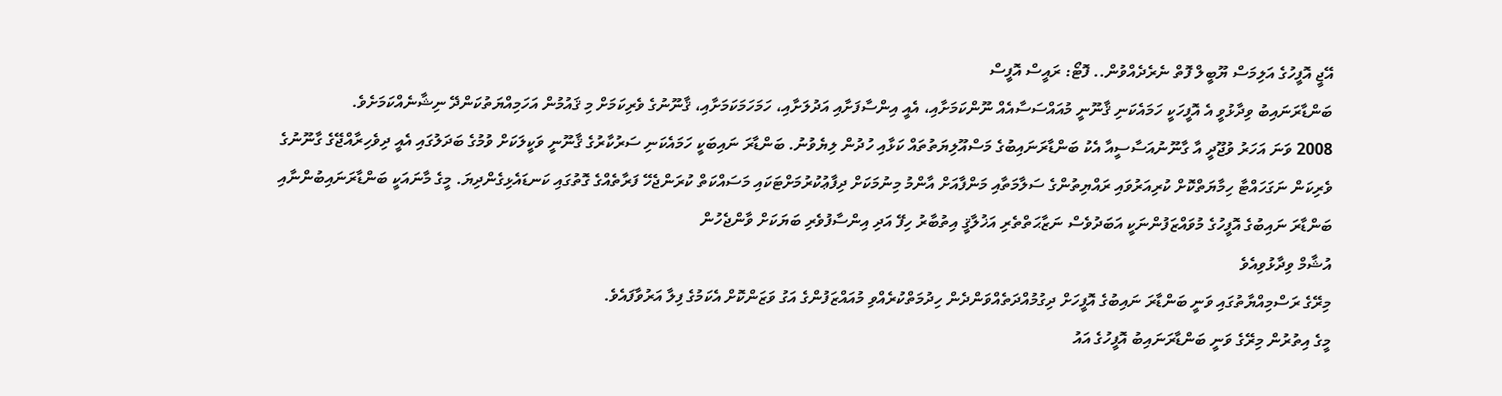އޭޖީ އޮފީހުގެ އަލިމަސް ޔޫބީލް ފޮތް ނެރެދެއްވުން.. ފޮޓޯ: ރައީސް އޮފީސް
ބަންޑާރަނައިބު ވިދާޅުވީ އެ އޮފީހަކީ ހަމައެކަނި ޤާނޫނީ މުއައްސަސާއެއް ނޫންކަމަށާއި، އެއީ އިންސާފަށާއި އަދުލަށާއި، ހަމަހަމަކަމަށާއި، ޤާނޫނުގެ ވެރިކަމަށް މި ޤައުމުން އަހަމިއްޔަތުކަންދޭ ނިޝާނެއްކަމަށެވެ.
2008 ވަނަ އަހަރު ވުޖޫދީ އާ ގާނޫނުއަސާސީއާ އެކު ބަންޑާރަނައިބުގެ މަސްއޫލިޔަތުތައް ކަޅާއި ހުދުން ލިޔެވުނު. ބަންޑާރަ ނައިބަކީ ހަމައެކަނި ސަރުކާރުގެ ޤާނޫނީ ވަކީލަކަށް ވުމުގެ ބަދަލުގައި އެއީ ދިވެހިރާއްޖޭގެ ގާނޫނުގެ ވެރިކަން ނަގަހައްޓާ ހިމާޔަތްކޮށް ކުރިއަރުވައި ރައްޔިތުންގެ ސަލާމަތާއި މަންފާއަށް އާންމު މިނުމަކަށް ދިފާޢުކުރުމަށްޓަކައި މަސައްކަތް ކުރަންޖެހޭ ފަރާތެއްގެ ގޮތުގައި ކަނޑައެޅިގެންދިޔަ. މީގެ މާނައަކީ ބަންޑާރަނައިބުންނާއި ބަންޑާރަ ނައިބުގެ އޮފީހުގެ މުވައްޒަފުންނަކީ އަބަދުވެސް ނަޒާޙަތްތެރި އަޚުލާޤީ އިތުބާރު ހިފޭ އަދި އިންސާފުވެރި ބަޔަކަށް ވާންޖެހުން
އުޝާމް ވިދާޅުވިއެވެ
މިރޭގެ ރަސްމިއްޔާތުގައި ވަނީ ބަންޑާރަ ނައިބުގެ އޮފީހަށް ދިގުމުއްދަތެއްވަންދެން ހިދުމަތްކުރެއްވި މުއައްޒަފުންގެ އަގު ވަޒަންކޮށް އެކަމުގެ ފިލާ އަރުވާފައެވެ.
މީގެ އިތުރުން މިރޭގެ ވަނީ ބަންޑާރަނައިބު އޮފީހުގެ އައު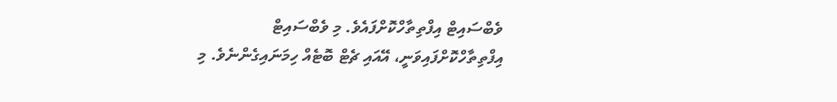ވެބްސައިޓް އިފްތިތާހްކޮށްފައެވެ. މި ވެބްސައިޓް އިފްތިތާހްކޮށްފައިވަނީ، އޭއައި ޗެޓް ބޮޓެއް ހިމަނައިގެންނެވެ. މި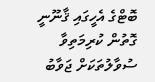ބޮޓްގެ އެހީގައި ޤާނޫނީ ގޮތުން ކުރިމަތިވާ ސުވާލުތަކަށް ޖަވާބު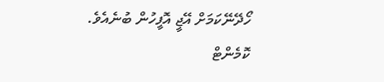ހޯދޭނޭކަމަށް އޭޖީ އޮފީހުން ބުނެއެވެ.
ކޮމެންޓް